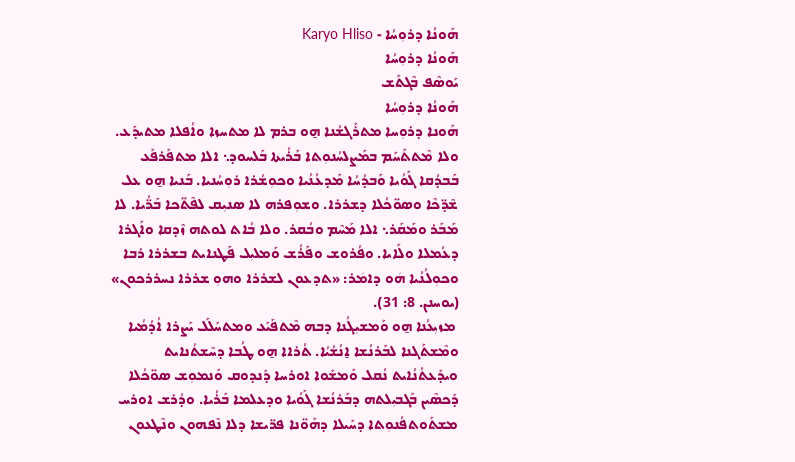ܗܰܘܢܳܐ ܕܪܘܼܚܳܐ - Karyo Hliso
ܗܰܘܢܳܐ ܕܪܘܼܚܳܐ
ܝܰܘܣܶܦ ܒܶܓܬܰܫ
ܗܰܘܢܳܐ ܕܪܘܼܚܳܐ
ܗܰܘܢܐ ܕܪܘܼܚܐ ܡܬܪܰܓܫܳܢܐ ܗ̱ܘ ܒܪܡ ܠܐ ܡܬܚܙܐ ܘܐܳܦܠܐ ܡܬܝܕܰܥ. ܘܠܐ ܡܶܬܬܰܚܰܡ ܒܡܰܨܠܚܳܢܘܼܬܐ ܒܰܪܳܝܬܐ ܒܰܠܚܘܕ܆ ܐܠܐ ܡܬܦܰܪܦܰܥ ܒܰܒܕܳܩܐ ܓܰܘܳܝܐ ܘܰܒܕܳܚܳܐ ܡܰܕܥܳܢܳܝܐ ܘܟܘܼܫܳܪܐ ܪܘܼܚܳܢܝܐ. ܒܰܢܝܐ ܗ̱ܘ ܥܠ ܫܶܕ̈ܟܶܐ ܘܣܘ̈ܟܳܠܐ ܕܫܪܪܐ. ܘܫܘܼܦܪܗ ܠܐ ܣܢܝܼܩ ܠܦܶܬ̈ܟܐ ܒܰܪ̈ܳܝܐ. ܠܐ ܡܰܒܰܪ ܘܡܰܩܰܪ܆ ܐܠܐ ܡܰܚܶܡ ܘܒܳܩܪ. ܘܠܐ ܒܳܐܬ ܠܘܬܗ ܙܶܕܩܐ ܘܐܰܓܪܐ ܕܥܳܡܠܐ ܘܠܰܐܝܐ. ܘܦܳܪܘܫ ܘܦܰܪܳܫ ܘܰܡܠܝܼܠ ܦܰܛܢܐܝܬ ܒܫܪܪܐ ܪܒܐ ܘܟܘܼܠܳܢܳܝܐ ܗܿܘ ܕܐܡܿܪ: «ܬܕܥܘܢ ܠܫܪܪܐ ܘܗܘܼ ܫܪܪܐ ܢܚܪܪܟܘܢ» (ܝܘܚܢܢ. 8: 31).
 ܡܙܝܼܥܳܢܐ ܗ̱ܘ ܘܰܡܫܝܼܓܳܢܐ ܕܒܗ ܡܶܬܦܰܝܰܥ ܘܡܬܚܰܠܰܠ ܝܰܨܪܐ ܐܳܕܳܡܳܝܐ ܘܡܶܫܬܰܓܢܐ ܠܒܰܪܢܳܫܐ ܐ̱ܢܳܫܳܝܳܐ. ܬܳܪܐܐ ܗ̱ܘ ܛܳܒܐ ܕܚܶܫܬܳܢܐܝܬ ܘܝܕܰܥܬܳܢܳܐܝܬ ܢܳܩܠ ܘܰܡܫܰܘܐ ܐܘܪܚܐ ܕܰܢܕܘܩ ܘܰܢܡܘܼܫ ܣܘ̈ܟܳܠܐ ܕܰܟܣܶܝܢ ܒܰܓܒܝܼܠܬܗ ܕܒܰܪܢܳܫܐ ܓܰܘܳܝܐ ܘܕܥܠܡܐ ܒܰܪܳܝܐ. ܘܕܳܪܫ ܐܘܪܚ ܡܫܬܰܘܬܦܳܢܘܼܬܐ ܕܚܰܝܠܐ ܕܗܰܘ̈ܢܐ ܦܪ̈ܝܫܐ ܕܠܐ ܢܶܦܗܘܢ ܘܢܶܛܥܘܢ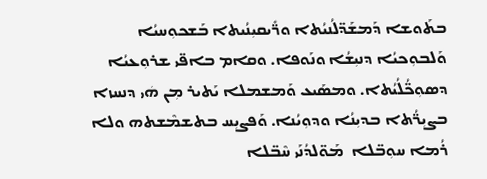ܒܬܰܘܫܐ ܕܰܡܫܰܕ̈ܠܳܢܝܳܬܐ ܘܪ̈ܺܝܩܝܼܢܳܝܬܐ ܒܰܫܟܘܼܚܝܳܐ ܘܰܠܒܘܼܟܝܳܐ ܕܢܝܼܫܳܐ ܘܢܰܘܦܐ. ܘܩܐܡ ܒܐܦ̈ܝ ܫܪܘܼܥܝܳܐ ܕܣܘܼܟ̈ܳܠܳܝܳܬܐ. ܘܡܣܰܝܥ ܘܰܡܫܡܠܐ ܝܰܬܝܪ ܡܼܢ ܗܿܝ ܕܢܚܙܐ ܒܨܝܼܪ̈ܳܬܐ ܒܕܝܼܢܳܐ ܘܕܘܼܝܳܢܐ. ܘܰܦܨܝܼܚ ܒܬܫܡܶܫܬܗ ܘܠܐ ܪܳܡܐ ܚܘܼܒ̈ܠܐ  ܡܰܘ̈ܠܕܳܢܰܝ ܚܶܒ̈ܠܐ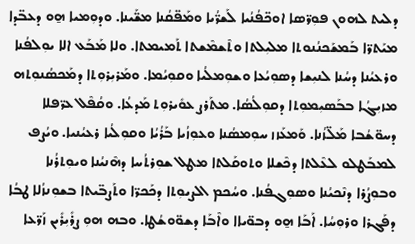ܕܠܝܬ ܠܗܘܢ ܦܘܼܪ̈ܣܐ ܐܘܟ̈ܦܳܢܳܝܐ ܠܰܫܪ̈ܳܝܐ ܘܡܰܦ̈ܩܳܢܐ ܡܫ̈ܰܝܢܐ. ܘܕܘܼܡܝܐ ܗ̱ܘ ܕܥܒ̈ܕܐ ܡܝܰܬܪ̈ܐ ܒܰܡܫܰܟܢܳܢܘܬܐ ܡܠܝܼܠܬܐ ܘܬܶܫܡܶܫܬܐ ܬܰܡܝܡܬܐ. ܘܠܐ ܡܰܒܰܥ ܐܠܐ ܝܘܼܠܦܳܢܐ ܘܪܥܝܳܢܐ ܕܚܳܢܐ ܠܢܝܼܫܐ ܕܣܘܼܝܳܥܐ ܘܫܘܼܡܠܳܝܐ ܘܩܘܼܝܳܡܐ. ܘܡܰܪܝܼܪܘܼܬܐ ܕܡܰܟܣܳܢܘܼܬܗ ܡܙܝܼܓܳܐ ܒܒܰܣܝܼܡܘܼܬܐ ܕܩܘܼܠܳܣܳܐ. ܡܬܰܪܨ ܥܘܺܝܪܘܼܬ ܡܰܕܥܳܐ. ܘܩܳܦܶܠ ܥܪ̈ܦܠܐ ܕܚܘ̈ܫܳܒܐ ܡܰܠ̈ܙܳܢܐ. ܘܰܡܥܰܙܙ ܚܘܼܡܣܳܢܐ ܘܥܘܼܙܳܝܐ ܒܰܪܳܝܳܐ ܘܩܘܼܠܳܝܐ ܪܥܝܳܢܝܐ. ܘܝܳܨܦ ܠܡܒܰܛܠܘ ܠܥܶܠܬܐ ܕܟܶܫܠܐ ܘܬܘܩܰܠܬܐ ܡܛܠ ܫܘܼܪܬܳܚܐ ܕܗܶܢܝܳܢܐ ܘܝܘܼܬܪܳܢܐ ܘܒܘܼܨܳܪܐ ܕܢܶܟܝܳܢܐ ܘܣܘܼܓܦܳܢܐ. ܘܚܳܟܡ ܐܠܨܝܘܼܬܐ ܕܟܰܟܪ̈ܐ ܘܬܰܨܒ̈ܝܬܐ ܒܫܘܼܢܙܳܠܐ ܛܒܳܐ ܕܦܰܓܪܐ ܘܪܘܼܚܳܐ. ܐܰܒܰܐ ܗ̱ܘ ܕܒܘ̈ܝܐܐ ܘܐܶܒܰܐ ܕܫܘ̈ܘܫܳܛܐ. ܘܒܗ ܗܘܼ ܨܪܺܝܼܪܺܝܢ ܙܰܪ̈ܥܐ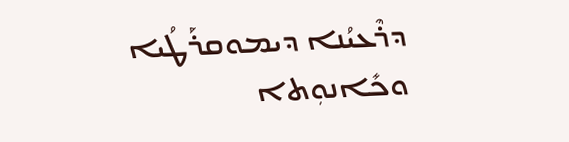ܕܪܶܥܝܳܢܐ ܕܝܡܘܩܪܰܛܳܝܐ ܘܟܺܐܢܘܼܬܐ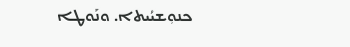ܟܢܘܼܫܝܳܝܬܐ. ܘܢܰܘܛܐ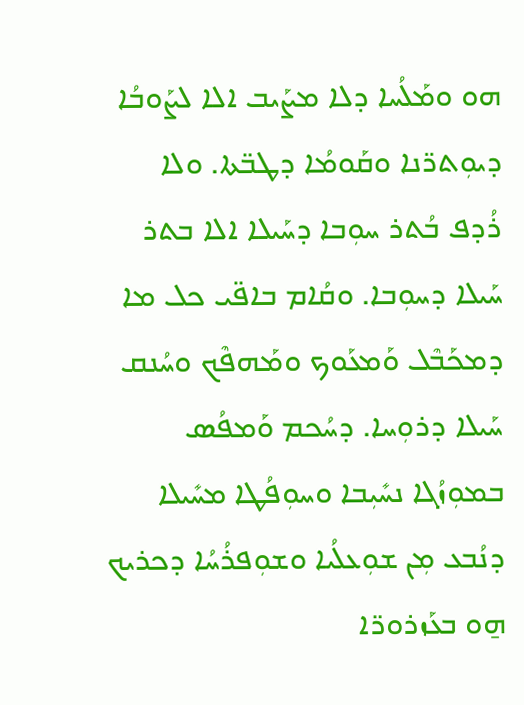ܗܘ ܘܡܰܠܳܚܐ ܕܠܐ ܡܨܰܝܒ ܐܠܐ ܠܨܰܘܒܳܐ ܕܝܘܼܬܪ̈ܢܐ ܘܩܰܘܡܳܐ ܕܛܒ̈ܬܐ. ܘܠܐ ܪܳܕܦ ܒܳܬܪ ܚܘܼܒܐ ܕܚܰܝܠܐ ܐܠܐ ܒܬܪ ܚܰܝܠܐ ܕܚܘܼܒܐ. ܘܩܳܐܡ ܒܐܦ̈ܝ ܟܠ ܡܐ ܕܡܟܰܒܶܠ ܘܰܡܥܰܘܟ ܘܡܰܗܦܶܟ ܘܚܳܢܩ ܚܰܝܠܐ ܕܪܘܼܚܐ. ܕܚܳܟܡ ܘܰܡܦܳܣ ܒܡܘܼܙܳܓܐ ܢܚܺܝܼܒܐ ܘܚܘܼܦܳܛܐ ܡܚܺܝܠܐ ܕܢܳܒܥ ܡܼܢ ܫܘܼܥܠܳܝܐ ܘܫܘܼܦܪܳܚܳܐ ܕܟܪܝܟ ܗ̱ܘ ܒܥܰܙܪܘܪ̈ܐ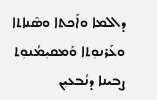ܕܐܠܡܐ ܘܐܰܟܬܐ ܘܣܶܢܐܬܐ ܘܥܰܪܢܘܼܬܐ ܘܰܡܩܝܼܡܳܢܘܼܬ ܨܒܝܢܐ ܕܢܳܒܥܝܼܢ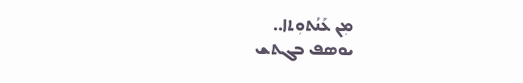ܡܼܢ ܥܰܢܳܬܘܼܬܐ..
ܝܘܣܦ ܒܓܬܫ